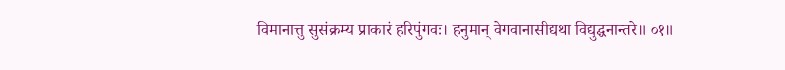विमानात्तु सुसंक्रम्य प्राकारं हरिपुंगवः। हनुमान् वेगवानासीद्यथा विद्युद्घनान्तरे॥ ०१॥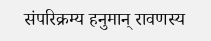संपरिक्रम्य हनुमान् रावणस्य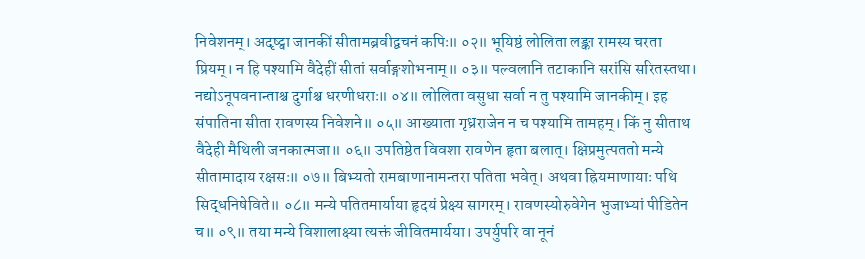निवेशनम्। अदृष्ट्वा जानकीं सीतामब्रवीद्वचनं कपिः॥ ०२॥ भूयिष्ठं लोलिता लङ्का रामस्य चरता प्रियम्। न हि पश्यामि वैदेहीं सीतां सर्वाङ्गशोभनाम्॥ ०३॥ पल्वलानि तटाकानि सरांसि सरितस्तथा। नद्योऽनूपवनान्ताश्च दुर्गाश्च धरणीधराः॥ ०४॥ लोलिता वसुधा सर्वा न तु पश्यामि जानकीम्। इह संपातिना सीता रावणस्य निवेशने॥ ०५॥ आख्याता गृध्रराजेन न च पश्यामि तामहम्। किं नु सीताथ वैदेही मैथिली जनकात्मजा॥ ०६॥ उपतिष्ठेत विवशा रावणेन हृता बलात्। क्षिप्रमुत्पततो मन्ये सीतामादाय रक्षसः॥ ०७॥ बिभ्यतो रामबाणानामन्तरा पतिता भवेत्। अथवा ह्रियमाणायाः पथि सिद्धनिषेविते॥ ०८॥ मन्ये पतितमार्याया हृदयं प्रेक्ष्य सागरम्। रावणस्योरुवेगेन भुजाभ्यां पीडितेन च॥ ०९॥ तया मन्ये विशालाक्ष्या त्यक्तं जीवितमार्यया। उपर्युपरि वा नूनं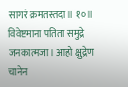सागरं क्रमतस्तदा॥ १०॥ विवेष्टमाना पतिता समुद्रे जनकात्मजा। आहो क्षुद्रेण चानेन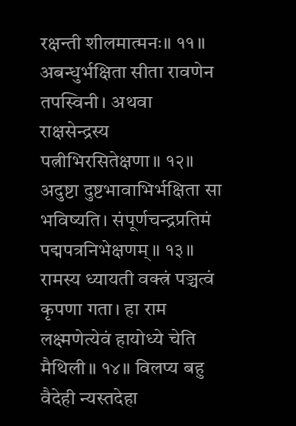रक्षन्ती शीलमात्मनः॥ ११॥ अबन्धुर्भक्षिता सीता रावणेन तपस्विनी। अथवा राक्षसेन्द्रस्य पत्नीभिरसितेक्षणा॥ १२॥ अदुष्टा दुष्टभावाभिर्भक्षिता सा भविष्यति। संपूर्णचन्द्रप्रतिमं पद्मपत्रनिभेक्षणम्॥ १३॥ रामस्य ध्यायती वक्त्रं पञ्चत्वं कृपणा गता। हा राम लक्ष्मणेत्येवं हायोध्ये चेति मैथिली॥ १४॥ विलप्य बहु वैदेही न्यस्तदेहा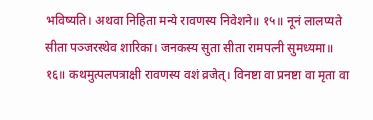भविष्यति। अथवा निहिता मन्ये रावणस्य निवेशने॥ १५॥ नूनं लालप्यते सीता पञ्जरस्थेव शारिका। जनकस्य सुता सीता रामपत्नी सुमध्यमा॥ १६॥ कथमुत्पलपत्राक्षी रावणस्य वशं व्रजेत्। विनष्टा वा प्रनष्टा वा मृता वा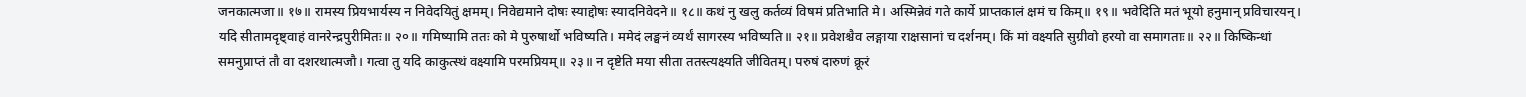जनकात्मजा॥ १७॥ रामस्य प्रियभार्यस्य न निवेदयितुं क्षमम्। निवेद्यमाने दोषः स्याद्दोषः स्यादनिवेदने॥ १८॥ कथं नु खलु कर्तव्यं विषमं प्रतिभाति मे। अस्मिन्नेवं गते कार्ये प्राप्तकालं क्षमं च किम्॥ १९॥ भवेदिति मतं भूयो हनुमान् प्रविचारयन्। यदि सीतामदृष्ट्वाहं वानरेन्द्रपुरीमितः॥ २०॥ गमिष्यामि ततः को मे पुरुषार्थो भविष्यति। ममेदं लङ्घनं व्यर्थं सागरस्य भविष्यति॥ २१॥ प्रवेशश्चैव लङ्गाया राक्षसानां च दर्शनम्। किं मां वक्ष्यति सुग्रीवो हरयो वा समागताः॥ २२॥ किष्किन्धां समनुप्राप्तं तौ वा दशरथात्मजौ। गत्वा तु यदि काकुत्स्थं वक्ष्यामि परमप्रियम्॥ २३॥ न दृष्टेति मया सीता ततस्त्यक्ष्यति जीवितम्। परुषं दारुणं क्रूरं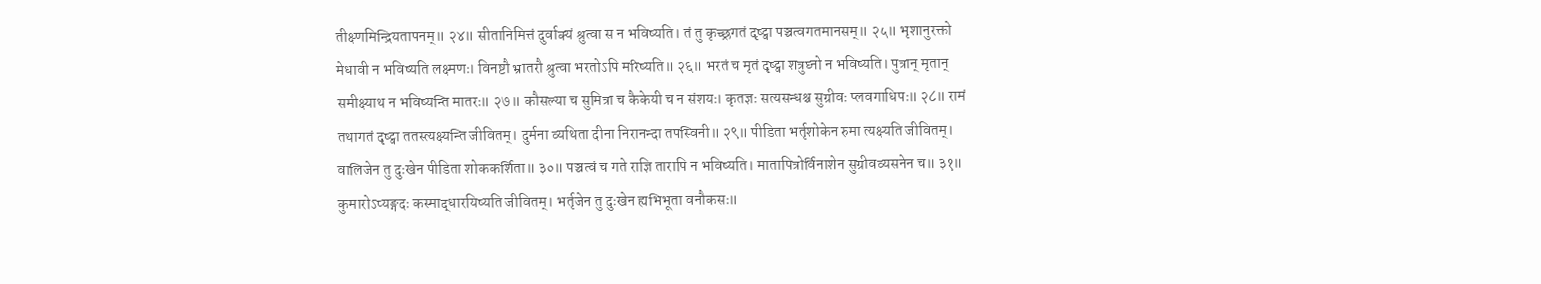तीक्ष्णमिन्द्रियतापनम्॥ २४॥ सीतानिमित्तं दुर्वाक्यं श्रुत्वा स न भविष्यति। तं तु कृच्छ्रगतं दृष्ट्वा पञ्चत्वगतमानसम्॥ २५॥ भृशानुरक्तो मेधावी न भविष्यति लक्ष्मणः। विनष्टौ भ्रातरौ श्रुत्वा भरतोऽपि मरिष्यति॥ २६॥ भरतं च मृतं दृष्ट्वा शत्रुघ्नो न भविष्यति। पुत्रान् मृतान् समीक्ष्याथ न भविष्यन्ति मातरः॥ २७॥ कौसल्या च सुमित्रा च कैकेयी च न संशयः। कृतज्ञः सत्यसन्धश्च सुग्रीवः प्लवगाधिपः॥ २८॥ रामं तथागतं दृष्ट्वा ततस्त्यक्ष्यन्ति जीवितम्। दुर्मना व्यथिता दीना निरानन्दा तपस्विनी॥ २९॥ पीडिता भर्तृशोकेन रुमा त्यक्ष्यति जीवितम्। वालिजेन तु दुःखेन पीडिता शोककर्शिता॥ ३०॥ पञ्चत्वं च गते राज्ञि तारापि न भविष्यति। मातापित्रोर्विनाशेन सुग्रीवव्यसनेन च॥ ३१॥ कुमारोऽप्यङ्गदः कस्माद्धारयिष्यति जीवितम्। भर्तृजेन तु दुःखेन ह्यभिभूता वनौकसः॥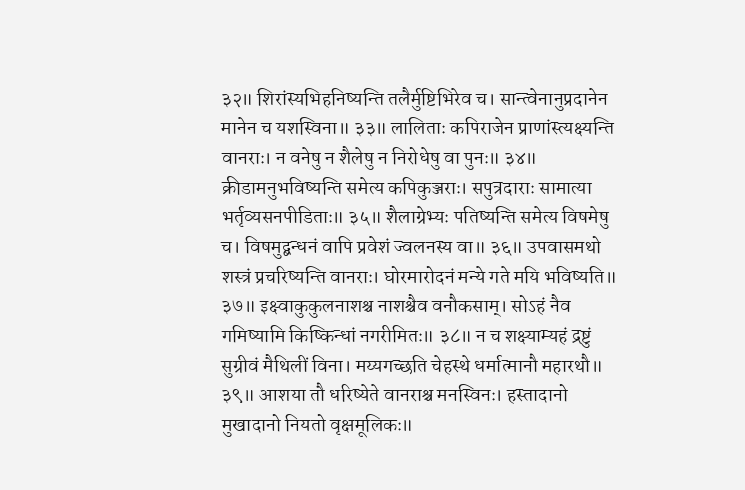३२॥ शिरांस्यभिहनिष्यन्ति तलैर्मुष्टिभिरेव च। सान्त्वेनानुप्रदानेन मानेन च यशस्विना॥ ३३॥ लालिताः कपिराजेन प्राणांस्त्यक्ष्यन्ति वानराः। न वनेषु न शैलेषु न निरोधेषु वा पुनः॥ ३४॥ क्रीडामनुभविष्यन्ति समेत्य कपिकुञ्जराः। सपुत्रदाराः सामात्या भर्तृव्यसनपीडिताः॥ ३५॥ शैलाग्रेभ्यः पतिष्यन्ति समेत्य विषमेषु च। विषमुद्बन्धनं वापि प्रवेशं ज्वलनस्य वा॥ ३६॥ उपवासमथो शस्त्रं प्रचरिष्यन्ति वानराः। घोरमारोदनं मन्ये गते मयि भविष्यति॥ ३७॥ इक्ष्वाकुकुलनाशश्च नाशश्चैव वनौकसाम्। सोऽहं नैव गमिष्यामि किष्किन्धां नगरीमितः॥ ३८॥ न च शक्ष्याम्यहं द्रष्टुं सुग्रीवं मैथिलीं विना। मय्यगच्छति चेहस्थे धर्मात्मानौ महारथौ॥ ३९॥ आशया तौ धरिष्येते वानराश्च मनस्विनः। हस्तादानो मुखादानो नियतो वृक्षमूलिकः॥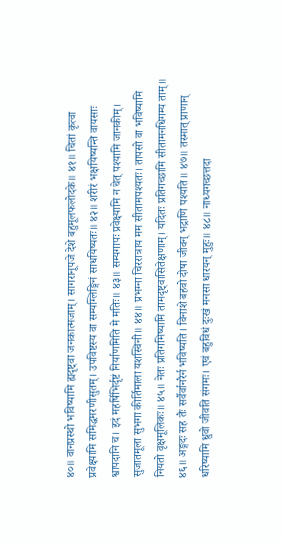४०॥ वानप्रस्थो भविष्यामि ह्यदृष्ट्वा जनकात्मजाम्। सागरानूपजे देशे बहुमूलफलोदके॥ ४१॥ चितां कृत्वा प्रवेक्ष्यामि समिद्धमरणीसुतम्। उपविष्टस्य वा सम्यग्लिङ्गिनं साधयिष्यतः॥ ४२॥ शरीरं भक्षयिष्यन्ति वायसाः श्वापदानि च। इदं महर्षिभिर्दृष्टं निर्याणमिति मे मतिः॥ ४३॥ सम्यगापः प्रवेक्ष्यामि न चेत् पश्यामि जानकीम्। सुजातमूला सुभगा कीर्तिमाला यशस्विनी॥ ४४॥ प्रभग्ना चिररात्राय मम सीतामपश्यतः। तापसो वा भविष्यामि नियतो वृक्षमूलिकः॥ ४५॥ नेतः प्रतिगमिष्यामि तामदृष्ट्वासितेक्षणाम्। यदितः प्रतिगच्छामि सीतामनधिगम्य ताम्॥ ४६॥ अङ्गदः सह तैः सर्वैर्वानरैर्न भविष्यति। विनाशे बहवो दोषा जीवन् भद्राणि पश्यति॥ ४७॥ तस्मात् प्राणान् धरिष्यामि ध्रुवो जीवति संगमः। एवं बहुविधं दुःखं मनसा धारयन् मुहुः॥ ४८॥ नाध्यगच्छत्तदा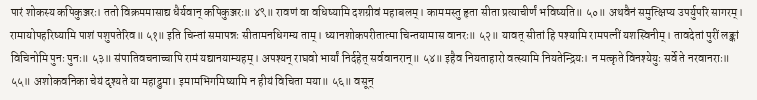पारं शोकस्य कपिकुञ्जरः। ततो विक्रममासाद्य धैर्यवान् कपिकुञ्जरः॥ ४९॥ रावणं वा वधिष्यामि दशग्रीवं महाबलम्। काममस्तु हृता सीता प्रत्याचीर्णं भविष्यति॥ ५०॥ अथवैनं समुत्क्षिप्य उपर्युपरि सागरम्। रामायोपहरिष्यामि पाशं पशुपतेरिव॥ ५१॥ इति चिन्तां समापन्नः सीतामनधिगम्य ताम्। ध्यानशोकपरीतात्मा चिन्तयामास वानरः॥ ५२॥ यावत् सीतां हि पश्यामि रामपत्नीं यशस्विनीम्। तावदेतां पुरीं लङ्कां विचिनोमि पुनः पुनः॥ ५३॥ संपातिवचनाच्चापि रामं यद्यानयाम्यहम्। अपश्यन् राघवो भार्यां निर्दहेत् सर्ववानरान्॥ ५४॥ इहैव नियताहारो वत्स्यामि नियतेन्द्रियः। न मत्कृते विनश्येयुः सर्वे ते नरवानराः॥ ५५॥ अशोकवनिका चेयं दृश्यते या महाद्रुमा। इमामभिगमिष्यामि न हीयं विचिता मया॥ ५६॥ वसून्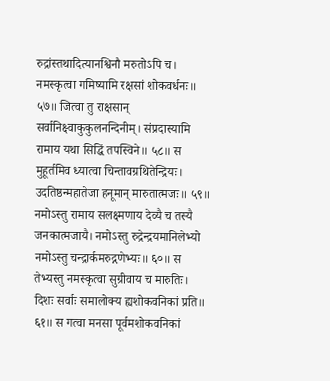रुद्रांस्तथादित्यानश्विनौ मरुतोऽपि च। नमस्कृत्वा गमिष्यामि रक्षसां शोकवर्धनः॥ ५७॥ जित्वा तु राक्षसान् सर्वानिक्ष्वाकुकुलनन्दिनीम्। संप्रदास्यामि रामाय यथा सिद्धिं तपस्विने॥ ५८॥ स मुहूर्तमिव ध्यात्वा चिन्तावग्रथितेन्द्रियः। उदतिष्ठन्महातेजा हनूमान् मारुतात्मजः॥ ५९॥ नमोऽस्तु रामाय सलक्ष्मणाय देव्यै च तस्यै जनकात्मजायै। नमोऽस्तु रुद्रेन्द्रयमानिलेभ्यो नमोऽस्तु चन्द्रार्कमरुद्गणेभ्यः॥ ६०॥ स तेभ्यस्तु नमस्कृत्वा सुग्रीवाय च मारुतिः। दिशः सर्वाः समालोक्य ह्यशोकवनिकां प्रति॥ ६१॥ स गत्वा मनसा पूर्वमशोकवनिकां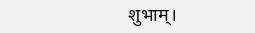शुभाम्।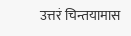उत्तरं चिन्तयामास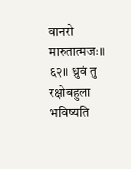वानरो मारुतात्मजः॥ ६२॥ ध्रुवं तु रक्षोबहुला भविष्यति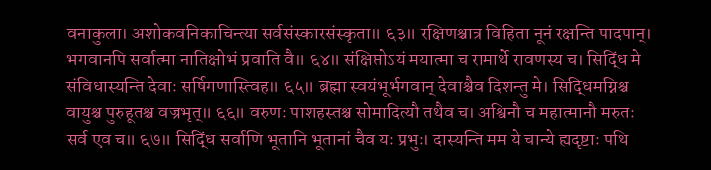वनाकुला। अशोकवनिकाचिन्त्या सर्वसंस्कारसंस्कृता॥ ६३॥ रक्षिणश्चात्र विहिता नूनं रक्षन्ति पादपान्। भगवानपि सर्वात्मा नातिक्षोभं प्रवाति वै॥ ६४॥ संक्षिप्तोऽयं मयात्मा च रामार्थे रावणस्य च। सिद्धिं मे संविधास्यन्ति देवाः सर्षिगणास्त्विह॥ ६५॥ ब्रह्मा स्वयंभूर्भगवान् देवाश्चैव दिशन्तु मे। सिद्धिमग्निश्च वायुश्च पुरुहूतश्च वज्रभृत्॥ ६६॥ वरुणः पाशहस्तश्च सोमादित्यौ तथैव च। अश्विनौ च महात्मानौ मरुतः सर्व एव च॥ ६७॥ सिद्धिं सर्वाणि भूतानि भूतानां चैव यः प्रभुः। दास्यन्ति मम ये चान्ये ह्यदृष्टाः पथि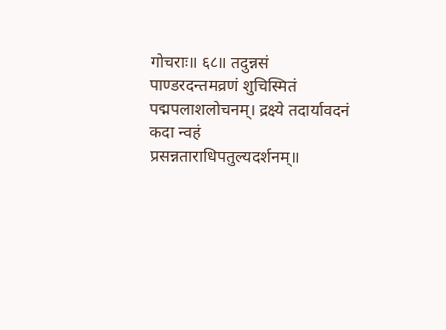गोचराः॥ ६८॥ तदुन्नसं पाण्डरदन्तमव्रणं शुचिस्मितं पद्मपलाशलोचनम्। द्रक्ष्ये तदार्यावदनं कदा न्वहं प्रसन्नताराधिपतुल्यदर्शनम्॥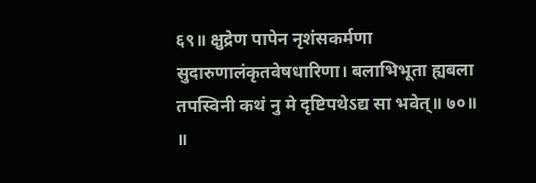६९॥ क्षुद्रेण पापेन नृशंसकर्मणा सुदारुणालंकृतवेषधारिणा। बलाभिभूता ह्यबला तपस्विनी कथं नु मे दृष्टिपथेऽद्य सा भवेत्॥ ७०॥ ॥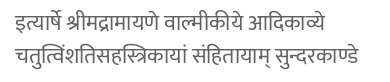इत्यार्षे श्रीमद्रामायणे वाल्मीकीये आदिकाव्ये चतुत्विंशतिसहस्त्रिकायां संहितायाम् सुन्दरकाण्डे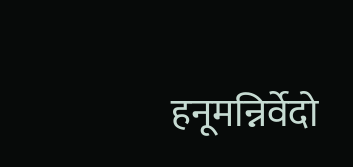हनूमन्निर्वेदो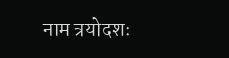नाम त्रयोदशः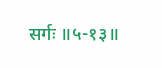सर्गः ॥५-१३॥